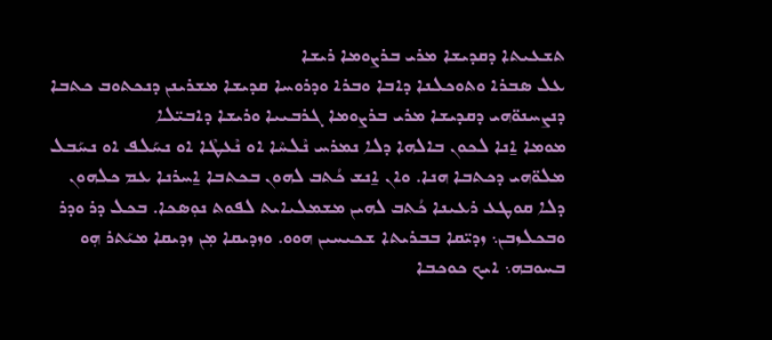ܬܫܥܝܬܐ ܕܩܕܝܫܐ ܡܪܝ ܒܪܨܘܡܐ ܪܝܫܐ
ܥܠ ܣܒܪܐ ܘܬܘܟܠܢܐ ܕܐܒܐ ܘܒܪܐ ܘܕܪܘܚܐ ܩܕܝܫܐ ܡܫܪܝܢܢ ܕܢܟܬܘܒ ܟܬܒܐ ܕܢܨܚܢܘ̈ܗܝ ܕܩܕܝܫܐ ܡܪܝ ܒܪܨܘܡܐ ܓܪܒܝܝܐ ܘܪܝܫܐ ܕܐܒܝ̈ܠܐ
ܡܘܡܐ ܐ̱ܢܐ ܠܟܘܢ ܒܐܠܗܐ ܕܠܐ ܢܡܪܚ ܢܶܠܚܶܐ ܐܘ ܢܶܥܛܶܐ ܐܘ ܢܚܰܠܦ ܐܘ ܢܚܰܒܠ ܡܠܘ̈ܗܝ ܕܟܬܒܐ ܗܢܐ. ܘܐܢ ܐ̱ܢܫ ܟܳܬܒ ܠܗܘܢ ܒܟܬܒܐ ܐ̱ܚܪܢܐ ܥܡ ܟܠܗܘܢ ܕܠܐ ܩܘܛܥ ܪܥܝܢܐ ܟܳܬܒ ܠܗܝܢ ܡܫܡܠܝܐܝܬ ܠܦܘܬ ܢܘ݂ܣܟܐ. ܒܟܠ ܕܪ ܘܕܪ ܘܒܟܠܙܒܢ܆ ܙܕܝ̈ܩܐ ܒܒܪܝܬܐ ܫܟܝܚܝܢ ܗܘܘ. ܘܙܕܝܩܐ ܡ݂ܢ ܙܕܝܩܐ ܡܝܰܬܪ ܗ݂ܘ ܒܚܘܒܗ܆ ܐܝܟ ܟܘܟܒܐ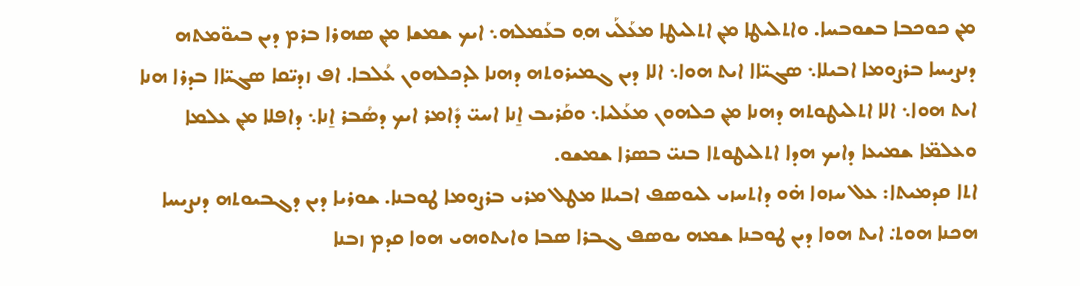ܡ݂ܢ ܟܘܟܒܐ ܒܫܘܒܚܐ. ܘܐܬܠܝܛܐ ܡ݂ܢ ܐܬܠܝܛܐ ܡܥܰܠܰܝ ܗ݂ܘ ܒܥܰܡܠܗ܆ ܐܝܟ ܫܡܫܐ ܡ݂ܢ ܣܗܪܐ ܒܪܡ ܕܝܢ ܒܝܘ̈ܡܬܗ ܕܢܨܝܚܐ ܒܪܨܘܡܐ ܐܒܝܠܐ܆ ܣܓܝ̈ܐܐ ܐܝܬ ܗܘܐ܆ ܐܠܐ ܕܝܢ ܓܡܝܪܘܬܗ ܕܗܢܐ ܠܕܟܠܗܘܢ ܥܳܠܒܐ. ܐܦ ܙܕܝ̈ܩܐ ܣܓܝ̈ܐܐ ܒܕܪܐ ܗܢܐ ܐܝܬ ܗܘܐ܆ ܐܠܐ ܐܬܠܝܛܘܬܗ ܕܗܢܐ ܡ݂ܢ ܟܠܗܘܢ ܡܥܰܠܝܐ܆ ܘܩܰܪܝܒ ܐ̱ܢܐ ܐܚܝ̈ ܕܺܐܡܪ ܐܝܟ ܕܣܳܒܪ ܐ̱ܢܐ܆ ܕܐܦܠܐ ܡ݂ܢ ܥܠܡܐ ܘܥܠܡ̈ܐ ܫܡܝܥܐ ܕܐܝܟ ܗܕܐ ܐܬܠܝܛܘܬܐ ܒܢܝ̈ ܒܣܪܐ ܫܡܫܘ.
ܐܬܐ ܩܕܡܝܬܐ: ܥܠ ܚܙܘܐ ܗ̇ܘ ܕܐܬܚܙܝ ܠܝܘܣܦ ܐܒܝܠܐ ܡܛܠ ܡܪܝ ܒܪܨܘܡܐ ܛܘܒܢܐ. ܫܘܪܝܐ ܕܝܢ ܕܓܒܝܘܬܗ ܕܢܨܝܚܐ ܗܟܢܐ ܗܘܬ݀. ܐܝܬ ܗܘܐ ܕܝܢ ܛܘܒܢܐ ܫܡܗ ܝܘܣܦ ܓܒܪܐ ܣܒܐ ܘܐܝܬܘܗܝ ܗܘܐ ܩܕܡ ܙܒܢܐ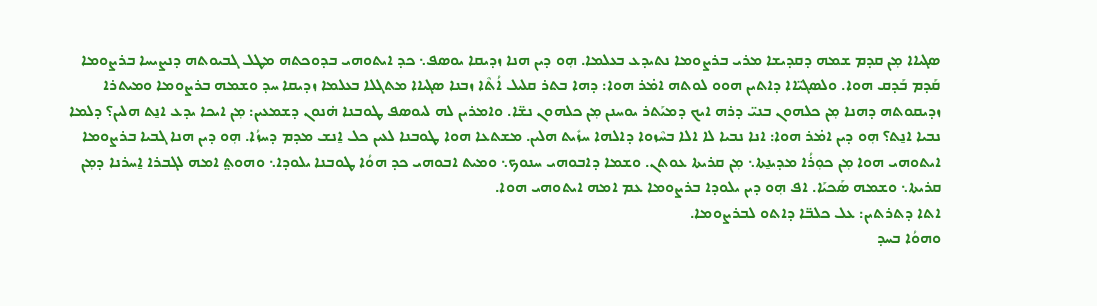ܣܓܝܐܐ ܡ݂ܢ ܩܕܡ ܫܡܗ ܕܩܕܝܫܐ ܡܪܝ ܒܪܨܘܡܐ ܢܬܝܕܥ ܒܥܠܡܐ. ܗ݂ܘ ܕܝܢ ܗܢܐ ܙܕܝܩܐ ܝܘܣܦ܆ ܟܕ ܐܝܬܘܗܝ ܒܕܘܟܬܗ ܡܛܠ ܓܒܝܘܬܗ ܕܢܨܝܚܐ ܒܪܨܘܡܐ ܩܰܕܡ ܒܰܕܩ ܗܘܐ. ܘܠܣܓܝ̈ܐܐ ܕܐܬܝܢ ܗܘܘ ܠܘܬܗ ܐܡ̇ܪ ܗܘܐ: ܕܗܐ ܒܬܪ ܩܠܝܠ ܐܳܬܶܐ ܙܒܢܐ ܣܓܝܐܐ ܡܬܓܠܐ ܒܥܠܡܐ ܙܕܝܩܐ ܚܕ ܘܫܡܗ ܒܪܨܘܡܐ ܘܡܝܬܪܐ ܙܕܝܩܘܬܗ ܕܗܢܐ ܡ݂ܢ ܟܠܗܘܢ ܒܢܝ̈ ܕܪܗ ܐܝܟ ܕܡܝܰܬܪ ܝܘܚܢܢ ܡ݂ܢ ܟܠܗܘܢ ܢܫ̈ܐ. ܘܐܡܪܝܢ ܠܗ ܠܝܘܣܦ ܛܘܒܢܐ ܗ̇ܢܘܢ ܕܫܡܥܝܢ: ܡ݂ܢ ܐܝܟܐ ܝܕܥ ܐܢ̱ܬ ܗܠܝܢ؟ ܕܠܡܐ ܢܒܝܐ ܐܢ̱ܬ؟ ܗ݂ܘ ܕܝܢ ܐܡ̇ܪ ܗܘܐ: ܐܢܐ ܢܒܝܐ ܠܐ ܐܠܐ ܒܚܶܙܘܐ ܕܐܠܗܐ ܚܙܺܝܬ ܗܠܝܢ. ܡܫܬܥܐ ܗܘܐ ܛܘܒܢܐ ܠܥܝܢ ܟܠ ܐ̱ܢܫ ܡܕܡ ܕܚܙܳܐ. ܗ݂ܘ ܕܝܢ ܗܢܐ ܓܒܝܐ ܒܪܨܘܡܐ ܐܝܬܘܗܝ ܗܘܐ ܡ݂ܢ ܟܘ݂ܪܳܐ ܡܕܝܢ̱ܬܐ܆ ܡ݂ܢ ܩܪܝܬܐ ܥܘܬܢ. ܘܫܡܐ ܕܐܒܘܗܝ ܚܢܘܟ܆ ܘܡܝܬ ܐܒܘܗܝ ܟܕ ܗܘܳܐ ܛܘܒܢܐ ܝܠܘܕܐ܆ ܘܗܘܬ݀ ܐܡܗ ܠܓܒܪܐ ܐ̱ܚܪܢܐ ܕܡ݂ܢ ܩܪܝܬܐ܆ ܘܫܡܗ ܣܰܟܝܰܐ. ܐܦ ܗ݂ܘ ܕܝܢ ܝܠܘܕܐ ܒܪܨܘܡܐ ܥܡ ܐܡܗ ܐܝܬܘܗܝ ܗܘܐ.
ܐܬܐ ܕܬܪܬܝܢ: ܥܠ ܟܠܒ̈ܐ ܕܐܬܘ ܠܒܪܨܘܡܐ.
ܘܗܘܳܐ ܒܚܕ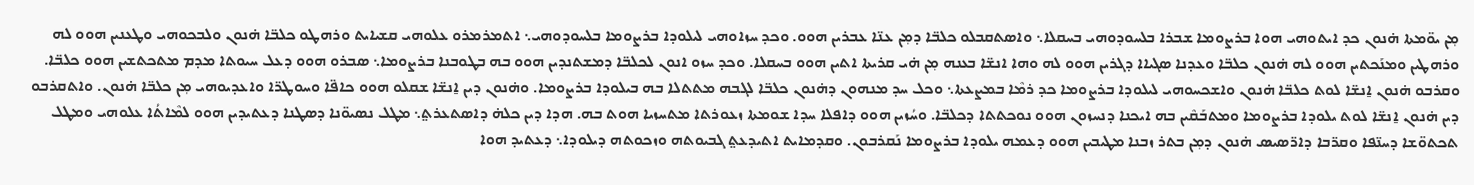ܡ݂ܢ ܝܘ̈ܡܬܐ ܗ̇ܢܘܢ ܟܕ ܐܝܬܘܗܝ ܗܘܐ ܒܪܨܘܡܐ ܫܒܪܐ ܒܠܚܘܕܘܗܝ ܒܚܩܠܐ܆ ܘܐܣܬܩܒܠܘ ܟܠܒ̈ܐ ܕܡ݂ܢ ܥܢ̈ܐ ܥܒܪܝܢ ܗܘܘ. ܘܟܕ ܚܙܐܘܗܝ ܠܝܠܘܕܐ ܒܪܨܘܡܐ ܒܠܚܘܕܘܗܝ܆ ܐܬܡܪܡܪܘ ܥܠܘܗܝ ܩܫܝܐܝܬ ܘܪܗܛܘ ܟܠܒ̈ܐ ܗ̇ܢܘܢ ܘܠܒܟܘܗܝ ܘܛܥܢܝܢ ܗܘܘ ܠܗ ܘܪܗܛܝܢ ܘܡܢܰܟܬܝܢ ܗܘܘ ܠܗ ܗ̇ܢܘܢ ܟܠܒ̈ܐ ܘܥܕܢܐ ܣܓܝܐܐ ܕܓܪܝܢ ܗܘܘ ܠܗ ܘܗܐ ܐܢܫ̈ܐ ܒܥܢܗ ܡ݂ܢ ܗ̇ܝ ܩܪܝܬܐ ܐܬܝܢ ܗܘܘ ܒܚܩܠܐ. ܘܟܕ ܚܙܘ ܐܢܘܢ ܠܟܠܒ̈ܐ ܕܡܫܬܢܕܝܢ ܗܘܘ ܒܗ ܒܛܘܒܢܐ ܒܪܨܘܡܐ܆ ܣܒܪܘ ܗܘܘ ܕܥܠ ܚܝܘܬܐ ܡܕܡ ܡܬܟܬܫܝܢ ܗܘܘ ܟܠܒ̈ܐ. ܘܩܪܒܘ ܗ̇ܢܘܢ ܐ̱ܢܫ̈ܐ ܠܘܬ ܟܠܒ̈ܐ ܗ̇ܢܘܢ ܘܐܫܟܚܘܗܝ ܠܝܠܘܕܐ ܒܪܨܘܡܐ ܟܕ ܪܡܶܐ ܒܡܨܥܬܐ܆ ܘܟܠ ܚܕ ܡܢܗܘܢ ܕܗ̇ܢܘܢ ܟܠܒ̈ܐ ܠܓܒܗ ܡܬܬܠܐ ܒܗ ܒܝܠܘܕܐ ܒܪܨܘܡܐ. ܘܗ̇ܢܘܢ ܕܝܢ ܐ̱ܢܫ̈ܐ ܫܩܠܘ ܗܘܘ ܟܐܦ̈ܐ ܘܚܘܛܪ̈ܐ ܘܐܥܕܝܘܗܝ ܡ݂ܢ ܟܠܒ̈ܐ ܗ̇ܢܘܢ. ܘܐܬܩܪܒܘ ܕܝܢ ܗ̇ܢܘܢ ܐ̱ܢܫ̈ܐ ܠܘܬ ܝܠܘܕܐ ܒܪܨܘܡܐ ܘܡܬܒܰܩܶܝܢ ܒܗ ܐܝܟܢܐ ܕܢܚܙܘܢ ܗܘܘ ܢܘܟܬܬܐ ܕܟܠܒ̈ܐ. ܘܚܳܙܝܢ ܗܘܘ ܕܐܦܠܐ ܚܕܐ ܫܘܡܬܐ ܙܥܘܪܬܐ ܡܬܚܙܝܐ ܗܘܬ ܒܗ. ܗܕܐ ܕܝܢ ܟܠܗ̇ ܕܐܣܬܥܪܬ݀܆ ܡܛܠ ܢܣܝܘ̈ܢܐ ܕܣܛܢܐ ܕܥܬܝܕܝܢ ܗܘܘ ܠܡܶܐܬܳܐ ܥܠܘܗܝ ܘܡܛܠ ܬܟܬܘ̈ܫܐ ܕܚܢ̈ܦܐ ܘܩܪ̈ܒܐ ܕܐܪ̈ܣܝܣ ܗ̇ܢܘܢ ܕܡ݂ܢ ܒܬܪ ܙܒܢܐ ܡܛܝܒܝܢ ܗܘܘ ܕܥܡܗ ܝܠܘܕܐ ܒܪܨܘܡܐ ܢܰܩܪܒܘܢ. ܘܩܕܡܐܝܬ ܐܬܝܕܥܬ݀ ܓܒܝܘܬܗ ܘܙܟܘܬܗ ܕܝܠܘܕܐ܆ ܕܥܬܝܕ ܗܘܐ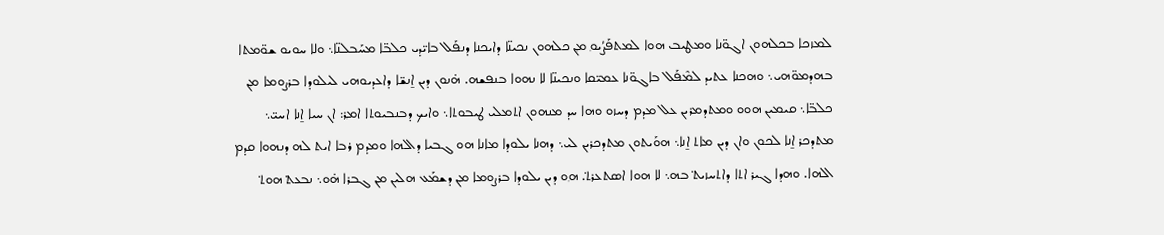ܠܡܙܟܐ ܒܟܠܗܘܢ ܐܓܘ̈ܢܐ ܘܡܛܝܒ ܗܘܐ ܠܡܬܦܰܨܳܝܘ݂ ܡ݂ܢ ܟܠܗܘܢ ܢܟܝܢ̈ܐ ܕܐܝܟܢܐ ܕܢܦܰܠ ܒܐܝ̈ܕܝ ܟܠܒ̈ܐ ܡܚܰܒܠܢ̈ܐ܆ ܘܠܐ ܚܘܝܘ ܫܘ̈ܡܬܐ ܒܗܕܡܘ̈ܗܝ܆ ܘܗܟܢܐ ܥܬܝܕ ܠܡܶܦܰܠ ܒܐܓܘ̈ܢܐ ܥܡܝ̈ܩܐ ܘܢܟܝܢ̈ܐ ܠܐ ܢܗܘܐ ܒܢܦܫܗ. ܗ̇ܢܘܢ ܕܝܢ ܐ̱ܢܫ̈ܐ ܕܐܥܕܝܘܗܝ ܠܝܠܘܕܐ ܒܪܨܘܡܐ ܡ݂ܢ ܟܠܒ̈ܐ܆ ܩܝܡܝܢ ܗܘܘ ܘܡܬܕܡܪܝܢ ܥܠ ܡܕܡ ܕܚܙܘ ܘܗܐ ܚܕ ܡܢܗܘܢ ܐܬܡܠܝ ܛܝܒܘܬܐ܆ ܘܐܝܟ ܕܒܢܒܝܘܬܐ ܐܡ݂ܪ: ܐܢ ܚܝܐ ܐ̱ܢܐ ܐܚܝ̈܆ ܡܬܕܟܪ ܐ̱ܢܐ ܠܟܘܢ ܘܐܢ ܕܝܢ ܡܐܬ ܐ̱ܢܐ܆ ܗܘܰܝܬܘܢ ܡܬܕܟܪܝܢ ܠܝ܆ ܕܗܢܐ ܝܠܘܕܐ ܡܐܢܐ ܗܘ ܓܒܝܐ ܕܐܠܗܐ ܘܡܕܡ ܪܒܐ ܐܝܬ ܠܗ ܕܢܗܘܐ ܩܕܡ ܐܠܗܐ. ܘܗܕܐ ܓܝܪ ܐܬܐ ܕܐܬܚܙܝܬ݀ ܒܗ܆ ܠܐ ܗܘܐ ܐܣܬܥܪܬ݀. ܗ݂ܘ ܕܝܢ ܝܠܘܕܐ ܒܪܨܘܡܐ ܡ݂ܢ ܕܫܡܰܥ ܗܠܝܢ ܡ݂ܢ ܓܒܪܐ ܗ̇ܘ܆ ܢܒܥܬ݀ ܗܘܬ݀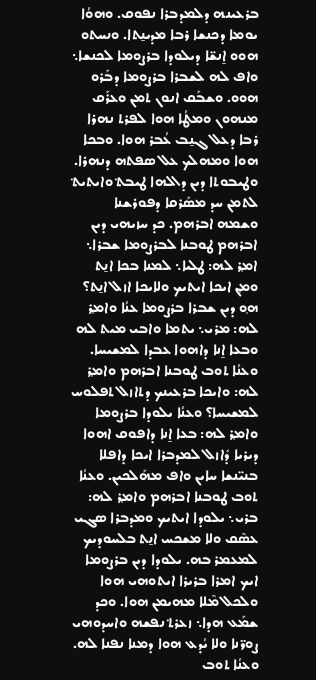ܒܪܥܝܢܗ ܕܠܡܕܒܪܐ ܢܦܘܩ. ܘܗܘܳܐ ܝܘܡܐ ܕܟܢܫܐ ܪܒܐ ܡܕܝܢ̱ܬܐ. ܘܢܚܬܘ ܗܘܘ ܐ̱ܢܫ̈ܐ ܕܝܠܘܕܐ ܒܪܨܘܡܐ ܠܟܢܫܐ܆ ܘܐܦ ܠܗ ܠܫܒܪܐ ܒܪܨܘܡܐ ܕܒܰܪܘ ܗܘܘ. ܘܫܒܰܩ ܐܢܘܢ ܬܡܢ ܘܥܪܰܩ ܡܢܗܘܢ ܘܡܛܳܐ ܗܘܐ ܠܦܪܬ ܢܗܪܐ ܪܒܐ ܕܥܠ ܓܢ̱ܒ ܥܳܒܪ ܗܘܐ. ܘܒܟܐ ܗܘܐ ܘܡܗܠܟ ܥܠ ܣܦܬܗ ܕܢܗܪܐ. ܘܛܝܒܘܬܐ ܕܝܢ ܕܐܠܗܐ ܛܝܒܬ݀ ܘܐܝܬܝܬ݀ ܠܬܡܢ ܚܕ ܡܣܰܪܩܐ ܕܦܘܪܫܢܐ ܘܫܡܗ ܐܒܪܗܡ. ܟܕ ܚܙܝܗܝ ܕܝܢ ܐܒܪܗܡ ܛܘܒܢܐ ܠܒܪܨܘܡܐ ܫܒܪܐ܆ ܐܡ݂ܪ ܠܗ: ܛܠܝܐ܆ ܠܡܢܐ ܒܟܐ ܐܢ̱ܬ ܘܡ݂ܢ ܐܝܟܐ ܐܝܬܝܟ ܘܠܐܝܟܐ ܐܙܠ ܐܢ̱ܬ؟ ܗ݂ܘ ܕܝܢ ܫܒܪܐ ܒܪܨܘܡܐ ܥܢܳܐ ܘܐܡ݂ܪ ܠܗ: ܡܪܝ܆ ܝܬܡܐ ܘܐܒܝ ܡܝܬ ܠܗ ܘܒܥܐ ܐ̱ܢܐ ܕܐܗܘܐ ܥܒܕܐ ܠܡܫܝܚܐ. ܘܥܢܳܐ ܬܘܒ ܛܘܒܢܐ ܐܒܪܗܡ ܘܐܡ݂ܪ ܠܗ: ܘܐܝܟܐ ܒܪܥܝܢܟ ܕܬܐܙܠ ܬܦܠܘܚ ܠܡܫܝܚܐ؟ ܘܥܢܳܐ ܝܠܘܕܐ ܒܪܨܘܡܐ ܘܐܡ݂ܪ ܠܗ: ܒܥܐ ܐ̱ܢܐ ܕܐܦܘܩ ܐܗܘܐ ܕܝܪܝܐ ܕܺܐܙܠ ܠܡܕܒܪܐ ܐܝܟܐ ܕܐܦܠܐ ܒܢܝ̈ܢܫܐ ܚܐܝܢ ܘܐܦ ܡܗܰܠܟܝܢ. ܘܥܢܳܐ ܬܘܒ ܛܘܒܢܐ ܐܒܪܗܡ ܘܐܡ݂ܪ ܠܗ: ܒܪܝ܆ ܝܠܘܕܐ ܐܝܬܝܟ ܘܡܕܒܪܐ ܣܓܝ ܥܣܶܩ ܘܠܐ ܡܫܟܚ ܐܢ̱ܬ ܒܠܚܘܕܝܟ ܠܡܥܡܪ ܒܗ. ܝܠܘܕܐ ܕܝܢ ܒܪܨܘܡܐ ܐܝܟ ܐܡܪܐ ܒܪܝܪܐ ܐܝܬܘܗܝ ܗܘܐ ܘܠܟܠ ܡܶܠܐ ܡܗܝܡܢ ܗܘܐ. ܘܟܕ ܫܡܰܥ ܗܕܐ܆ ܙܥܪܬ݀ ܢܦܫܗ ܘܐܚܕܘܗܝ ܨܘܪ̈ܢܐ ܘܠܐ ܝܳܕܥ ܗܘܐ ܕܡܢܐ ܢܦܢܐ ܠܗ. ܘܥܢܳܐ ܬܘܒ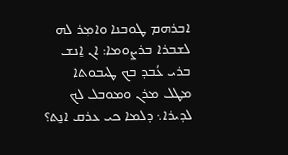ܐܒܪܗܡ ܛܘܒܢܐ ܘܐܡ݂ܪ ܠܗ ܠܫܒܪܐ ܒܪܨܘܡܐ: ܐܢ ܐ̱ܢܫ ܒܪܝ ܥܳܒܕ ܒܟ ܛܝܒܘܬܐ ܡܛܠ ܡܪܢ ܘܡܘܒܠ ܠܟ ܠܕܝܪܐ܆ ܕܠܡܐ ܟܝ ܥܪܩ ܐܢ̱ܬ؟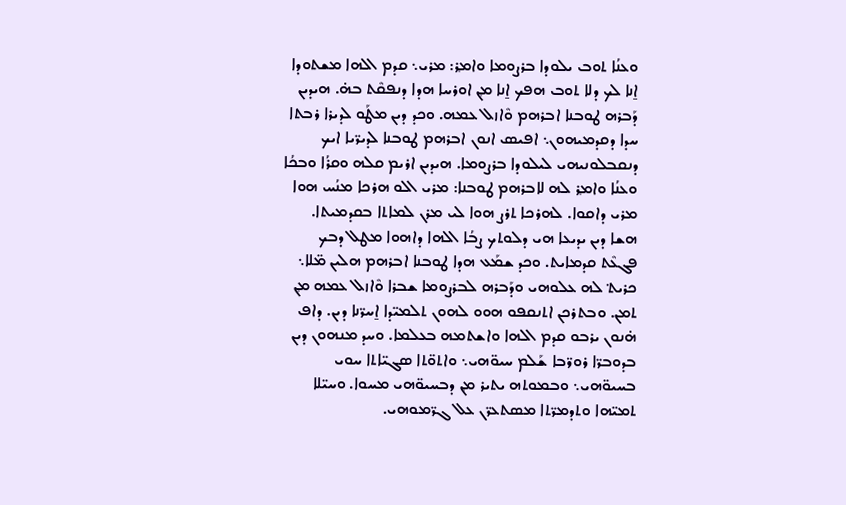ܘܥܢܳܐ ܬܘܒ ܝܠܘܕܐ ܒܪܨܘܡܐ ܘܐܡ݂ܪ: ܡܪܝ܆ ܩܕܡ ܐܠܗܐ ܡܫܬܘܕܐ ܐ̱ܢܐ ܠܟ ܕܠܐ ܬܘܒ ܗܦܟ ܐ̱ܢܐ ܡ݂ܢ ܐܘܪܚܐ ܗܕܐ ܕܢܦܩܶܬ ܒܗ̇. ܗܝܕܝܢ ܕܰܒܪܗ ܛܘܒܢܐ ܐܒܪܗܡ ܘܶܐܙܠ ܥܡܗ. ܘܟܕ ܕܝܢ ܡܛܰܘ ܠܕܝܪܐ ܪܒܬܐ ܚܕܐ ܕܩܕܡܝܗܘܢ܆ ܐܦܝܣ ܐܢܘܢ ܐܒܪܗܡ ܛܘܒܢܐ ܠܕܝܪ̈ܝܐ ܐܝܟ ܕܢܩܒܠܘܢܝܗܝ ܠܝܠܘܕܐ ܒܪܨܘܡܐ. ܗܝܕܝܢ ܐܪܝܡ ܩܠܗ ܘܩܪܳܐ ܘܒܟܳܐ ܘܥܢܳܐ ܘܐܡ݂ܪ ܠܗ ܠܐܒܪܗܡ ܛܘܒܢܐ: ܡܪܝ ܐܠܘ ܗܪܟܐ ܡܢܳܚ ܗܘܐ ܡܪܝ ܕܐܩܘܐ. ܠܗܪܟܐ ܬܪܨ ܗܘܐ ܠܝ ܡܪܢ ܠܡܐܬܐ ܒܩܕܡܝܬܐ. ܗܫܐ ܕܝܢ ܝܕܝܥܐ ܗܝ ܕܠܘܬܟ ܨܒܳܐ ܐܠܗܐ ܕܐܗܘܐ ܡܛܠ ܕܒܟ ܦܓܥܶܬ ܩܕܡܐܝܬ. ܘܟܕ ܫܡܰܥ ܗܕܐ ܛܘܒܢܐ ܐܒܪܗܡ ܗܠܝܢ ܡ̈ܠܐ܆ ܟܪܝܬ݀ ܠܗ ܥܠܘܗܝ ܘܕܰܒܪܗ ܠܒܪܨܘܡܐ ܫܒܪܐ ܘܶܐܙܠ ܥܡܗ ܡ݂ܢ ܬܡܢ. ܘܒܬܪܟܢ ܐܬܢܩܦܘ ܗܘܘ ܠܗܘܢ ܬܠܡܝ̈ܕܐ ܐ̱ܚܪ̈ܢܐ ܕܝܢ. ܕܐܦ ܗ̇ܢܘܢ ܝܪܒܘ ܩܕܡ ܐܠܗܐ ܘܐܫܬܡܗ ܒܥܠܡܐ. ܘܚܕ ܡܢܗܘܢ ܕܝܢ ܒܕܘܒܪ̈ܐ ܪܘܪ̈ܒܐ ܫܰܠܡ ܚܝܘ̈ܗܝ܆ ܘܐܬܘ̈ܬܐ ܣܓܝ̈ܐܬܐ ܚܘܝ ܒܚܝܘ̈ܗܝ܆ ܘܒܡܘܬܗ ܝܬܝܪ ܡ݂ܢ ܕܒܚܝܘ̈ܗܝ ܡܚܘܐ. ܘܚܝ̈ܠܐ ܬܡܝ̈ܗܐ ܘܬܕܡܪ̈ܬܐ ܡܣܬܥܪ̈ܢ ܥܠ ܓܪ̈ܡܘܗܝ.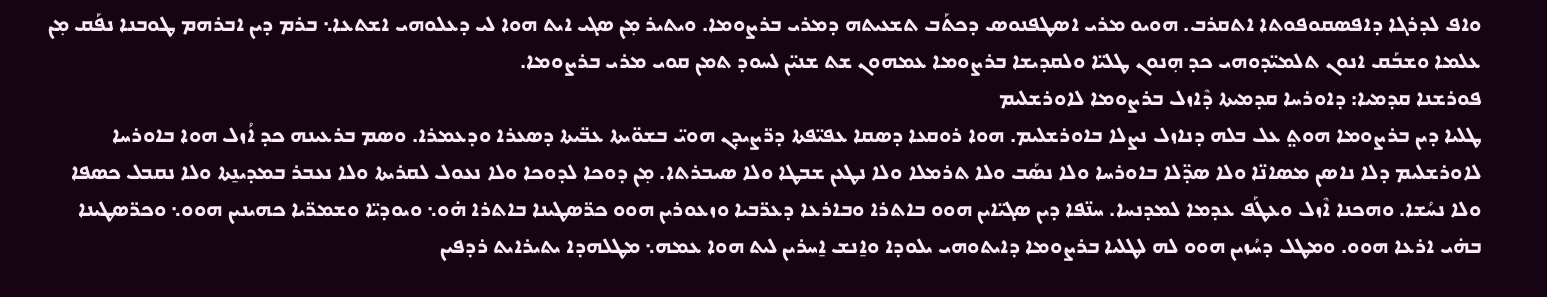ܘܐܦ ܠܕܪܓܐ ܕܐܦܣܩܘܦܘܬܐ ܐܬܩܪܒ. ܗܘܝܘ ܡܪܝ ܐܣܛܦܢܘܣ ܕܟܬܰܒ ܬܫܥܝܬܗ ܕܡܪܝ ܒܪܨܘܡܐ. ܘܝܬܝܪ ܡ݂ܢ ܣܓܝ ܐܝܬ ܗܘܐ ܠܝ ܕܥܠܘܗܝ ܐܫܬܥܐ܆ ܒܪܡ ܕܝܢ ܐܒܪܗܡ ܛܘܒܢܐ ܢܦܰܩ ܡ݂ܢ ܥܠܡܐ ܘܫܒܰܩ ܐܢܘܢ ܬܠܡܝ̈ܕܘܗܝ ܟܕ ܗ݂ܢܘܢ ܛܠܝ̈ܐ ܘܠܩܕܝܫܐ ܒܪܨܘܡܐ ܥܡܗܘܢ ܫܬ ܫܢܝ̈ܢ ܠܚܘܕ ܬܡܢ ܩܘܝ ܡܪܝ ܒܪܨܘܡܐ.
ܦܘܪܫܢܐ ܩܕܡܝܐ: ܕܐܘܪܚܐ ܩܕܡܝܬܐ ܕܶܐܙܠ ܒܪܨܘܡܐ ܠܐܘܪܫܠܝܡ
ܛܠܝܐ ܕܝܢ ܒܪܨܘܡܐ ܗܘܬ݀ ܥܠ ܒܠܗ ܕܢܐܙܠ ܢܨܠܐ ܒܐܘܪܫܠܝܡ. ܗܘܐ ܪܘܩܥܐ ܕܣܩܐ ܥܦܝ̈ܦܬܐ ܕܪ̈ܨܝܕܢ ܗܘܝ̈ ܒܫܘ̈ܝܬܐ ܥܒ̈ܝܬܐ ܕܣܥܪܐ ܘܕܥܡܪܐ. ܘܣܡ ܒܪܥܝܢܗ ܟܕ ܐܳܙܠ ܗܘܐ ܒܐܘܪܚܐ ܠܐܘܪܫܠܝܡ ܕܠܐ ܢܐܣܢ ܡܣܐܢ̈ܐ ܘܠܐ ܣܕ̈ܠܐ ܒܐܘܪܚܐ ܘܠܐ ܢܣܰܒ ܘܠܐ ܬܪܡܠܐ ܘܠܐ ܢܛܥܢ ܫܒܛܐ ܘܠܐ ܣܝܒܪܬܐ. ܡ݂ܢ ܕܘܟܐ ܠܕܘܟܐ ܘܠܐ ܢܥܘܠ ܠܩܪܝܬܐ ܘܠܐ ܢܥܒܪ ܒܡܕܝܢ̱ܬܐ ܘܠܐ ܢܩܒܠ ܟܣܦܐ ܘܠܐ ܢܚܳܫܐ. ܘܗܟܢܐ ܐܶܙܠ ܘܥܛܰܦ ܥܕܡܐ ܠܡܕܢܚܐ. ܚܢ̈ܦܐ ܕܝܢ ܣܓܝ̈ܐܝܢ ܗܘܘ ܒܐܬܪܐ ܘܒܐܪܥܐ ܕܥܪ̈ܒܝܐ ܘܙܥܘܪܝܢ ܗܘܘ ܟܪ̈ܣܛܝܢܐ ܒܐܬܪܐ ܗ̇ܘ܆ ܘܝܘܕܝ̈ܐ ܘܫܡܪ̈ܝܐ ܟܗܝܢܝܢ ܗܘܘ܆ ܘܟܪ̈ܣܛܝܢܐ ܒܗ̇ܝ ܐܪܥܐ ܗܘܘ. ܘܡܛܠ ܕܚܳܙܝܢ ܗܘܘ ܠܗ ܠܛܠܝܐ ܒܪܨܘܡܐ ܕܐܝܬܘܗܝ ܝܠܘܕܐ ܘܐ̱ܢܫ ܐ̱ܚܪܝܢ ܠܝܬ ܗܘܐ ܥܡܗ܆ ܡܛܠܗܕܐ ܝܬܝܪܐܝܬ ܪܕܦܝܢ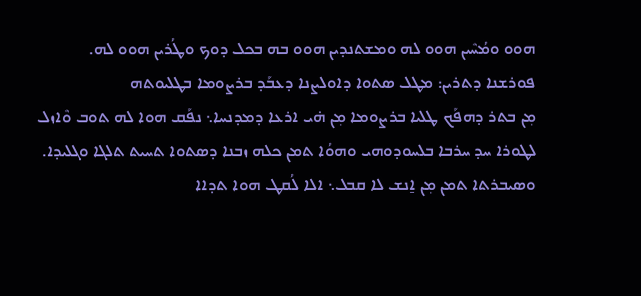ܗܘܘ ܘܡܳܚܶܝܢ ܗܘܘ ܠܗ ܘܡܫܬܢܕܝܢ ܗܘܘ ܒܗ ܒܟܠ ܕܘܟ ܘܛܳܪܝܢ ܗܘܘ ܠܗ.
ܦܘܪܫܢܐ ܕܬܪܝܢ: ܡܛܠ ܣܬܘܐ ܕܐܘܠܨܢܐ ܕܥܒܰܕ ܒܪܨܘܡܐ ܒܛܠܝܘܬܗ
ܡ݂ܢ ܒܬܪ ܕܗܦܰܟ ܛܠܝܐ ܒܪܨܘܡܐ ܡ݂ܢ ܗ̇ܝ ܐܪܥܐ ܕܡܕܢܚܐ܆ ܢܦܰܩ ܗܘܐ ܠܗ ܬܘܒ ܘܶܐܙܠ ܠܛܘܪܐ ܚܕ ܚܪܒܐ ܒܠܚܘܕܘܗܝ ܘܗܘܳܐ ܬܡܢ ܟܠܗ ܙܒܢܐ ܕܣܬܘܐ ܬܚܝܬ ܬܠܓܐ ܘܓܠܝܕܐ. ܘܣܝܒܪܬܐ ܬܡܢ ܡ݂ܢ ܐ̱ܢܫ ܠܐ ܩܒܠ܆ ܐܠܐ ܠܳܩܛ ܗܘܐ ܬܕܐܐ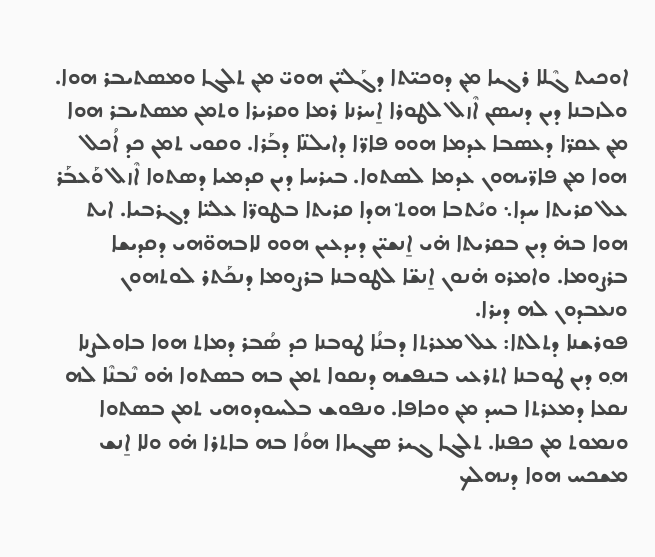ܐܘܟܝܬ ܓܶܠܐ ܪܓܝܐ ܡ݂ܢ ܕܘܟܝ̈ܬܐ ܕܓܰܠܝ̈ܢ ܗܘܝ̈ ܡ݂ܢ ܬܠܓܐ ܘܡܣܬܝܒܪ ܗܘܐ. ܘܠܙܒܢܐ ܕܝܢ ܕܢܝܣܢ ܐܶܙܠ ܠܛܘܪܐ ܐ̱ܚܪܢܐ ܪܡܐ ܘܩܪܝܪܐ ܘܬܡܢ ܡܣܬܝܒܪ ܗܘܐ ܡ݂ܢ ܥܩܪ̈ܐ ܕܥܣܒܐ ܥܕܡܐ ܗܘܘ ܦܐܪ̈ܐ ܕܐܝܠܢ̈ܐ ܕܒܰܪܐ. ܘܩܘܝ ܬܡܢ ܟܕ ܐܳܟܠ ܗܘܐ ܡ݂ܢ ܦܐܪ̈ܝܗܘܢ ܥܕܡܐ ܠܣܬܘܐ. ܒܝܪܚܐ ܕܝܢ ܩܕܡܝܐ ܕܣܬܘܐ ܐܶܙܠ ܘܰܥܒܰܪ ܥܠ ܩܪܝܬܐ ܚܕܐ܆ ܘܝܳܬܒܐ ܗܘܬ݀ ܗܕܐ ܩܪܝܬܐ ܒܛܘܪ̈ܐ ܥܠܝ̈ܐ ܕܓܪܒܝܐ. ܐܝܬ ܗܘܐ ܒܗ̇ ܕܝܢ ܒܩܪܝܬܐ ܗ̇ܝ ܐ̱ܢܫܝ̈ܢ ܕܝܕܥܝܢ ܗܘܘ ܠܐܒܗܘ̈ܗܝ ܕܩܕܝܫܐ ܒܪܨܘܡܐ. ܘܐܡܪܘ ܗ̇ܢܘܢ ܐ̱ܢܫ̈ܐ ܠܛܘܒܢܐ ܒܪܨܘܡܐ ܕܢܟܰܬܪ ܠܘܬܗܘܢ ܘܢܥܒܕܘܢ ܠܗ ܕܝܪܐ.
ܦܘܪܫܢܐ ܕܬܠܬܐ: ܥܠ ܡܥܪܬܐ ܕܒܢܳܐ ܛܘܒܢܐ ܟܕ ܣܳܒܪ ܕܡܐܬ ܗܘܐ ܒܐܘܠܨܢܐ
ܗ݂ܘ ܕܝܢ ܛܘܒܢܐ ܐܬܪܥܝ ܒܢܦܫܗ ܕܢܩܘܐ ܬܡܢ ܒܗ ܒܣܬܘܐ ܗ̇ܘ ܢܶܒܢܶܐ ܠܗ ܢܩܥܐ ܕܡܥܪܬܐ ܒܚܕ ܡ݂ܢ ܘܟܐܦܐ. ܘܢܦܘܫ ܒܠܚܘܕܘܗܝ ܬܡܢ ܒܣܬܘܐ ܘܢܡܘܬ ܡ݂ܢ ܟܦܢܐ. ܬܠܓܐ ܓܝܪ ܣܓܝܐܐ ܗܘܳܐ ܒܗ ܒܐܬܪܐ ܗ̇ܘ ܘܠܐ ܐ̱ܢܫ ܡܫܟܚ ܗܘܐ ܕܢܗܠܟ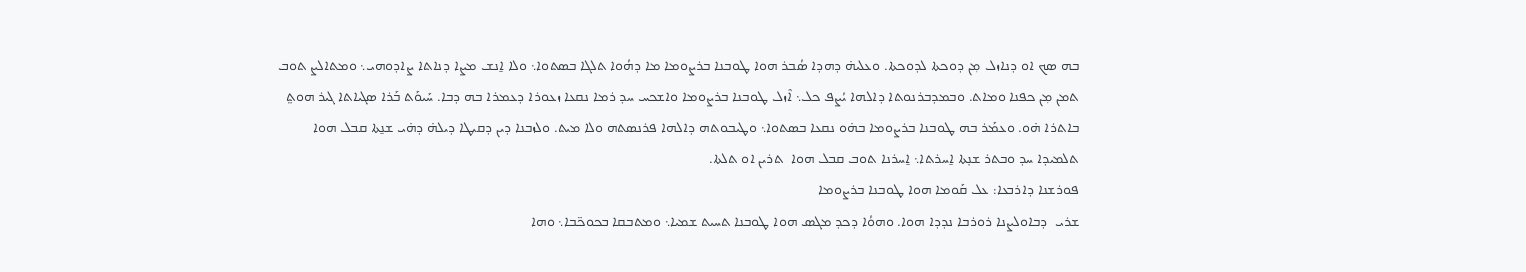ܒܗ ܣܟ ܐܘ ܕܢܐܙܠ ܡ݂ܢ ܕܘܟܬܐ ܠܕܘܟܬܐ. ܘܥܠܝܗ̇ ܕܗܕܐ ܣܳܒܪ ܗܘܐ ܛܘܒܢܐ ܒܪܨܘܡܐ ܡܐ ܕܗܳܘܐ ܬܠܓܐ ܒܣܬܘܐ܆ ܘܠܐ ܐ̱ܢܫ ܡܨܐ ܕܢܐܬܐ ܨܐܕܘܗܝ܆ ܘܡܬܐܠܨ ܬܘܒ ܬܡܢ ܡ݂ܢ ܟܦܢܐ ܘܡܐܬ. ܘܒܡܕܒܪܢܘܬܐ ܕܐܠܗܐ ܝܳܨܦ ܟܠ܆ ܐܶܙܠ ܛܘܒܢܐ ܒܪܨܘܡܐ ܘܐܫܟܚ ܚܕ ܪܡܐ ܢܩܥܐ ܙܥܘܪܐ ܕܥܡܪܐ ܒܗ ܕܒܐ. ܚܰܝܘܰܬ ܒܰܪܐ ܣܓܝܐܬܐ ܓܝܪ ܗܘܬ݀ ܒܐܬܪܐ ܗ̇ܘ. ܘܥܡܰܪ ܒܗ ܛܘܒܢܐ ܒܪܨܘܡܐ ܒܗ̇ܘ ܢܩܥܐ ܒܣܬܘܐ܆ ܘܛܝܒܘܬܗ ܕܐܠܗܐ ܦܪܢܣܬܗ ܘܠܐ ܡܝܬ. ܘܠܙܒܢܐ ܕܝܢ ܕܩܝܛܐ ܕܝܠܗ̇ ܕܗ̇ܝ ܫܢ̱ܬܐ ܩܒܠ ܗܘܐ ܬܠܡܝܕܐ ܚܕ ܘܒܬܪ ܫܢ̣ܬܐ ܐ̱ܚܪܬܐ܆ ܐ̱ܚܪܢܐ ܬܘܒ ܩܒܠ ܗܘܐ  ܬܪܝܢ ܐܘ ܬܠܬܐ.
ܦܘܪܫܢܐ ܕܐܪܒܥܐ: ܥܠ ܩܰܘܡܐ ܗܘܐ ܛܘܒܢܐ ܒܪܨܘܡܐ
ܫܪܝ  ܕܒܐܘܠܨܢܐ ܪܘܪܒܐ ܢܕܕܐ ܗܘܐ. ܘܗܘܳܐ ܕܟܕ ܡܓܣ ܗܘܐ ܛܘܒܢܐ ܬܚܝܬ ܫܡܝܐ܆ ܘܡܬܒܩܐ ܒܟܘܟ̈ܒܐ܆ ܘܗܐ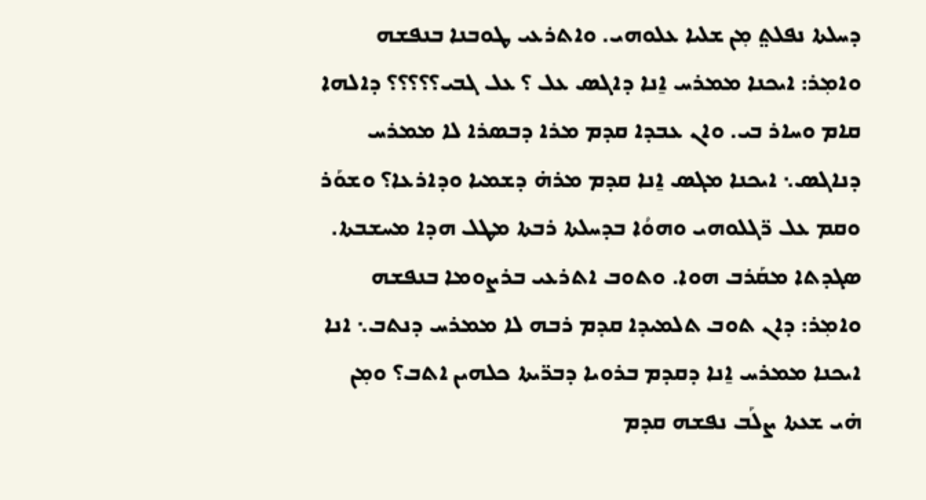ܕܚܠܬܐ ܢܦܠܬ݀ ܡ݂ܢ ܫܠܝܐ ܥܠܘܗܝ. ܘܐܬܪܥܝ ܛܘܒܢܐ ܒܢܦܫܗ ܘܐܡ݂ܪ: ܐܝܟܢܐ ܡܡܪܚ ܐ̱ܢܐ ܕܐܓܣ ܥܠ ؟ ܥܠ ܓܒܝ؟؟؟؟؟ ܕܐܠܗܐ ܩܐܡ ܘܚܐܪ ܒܝ. ܘܐܢ ܥܒܕܐ ܩܕܡ ܡܪܐ ܕܒܣܪܐ ܠܐ ܡܡܪܚ ܕܢܐܓܣ܆ ܐܝܟܢܐ ܡܓܣ ܐ̱ܢܐ ܩܕܡ ܡܪܗ̇ ܕܫܡܝܐ ܘܕܐܪܥܐ؟ ܘܫܘܰܪ ܘܩܡ ܥܠ ܪ̈ܓܠܘܗܝ ܘܗܘܳܐ ܒܕܚܠܬܐ ܪܒܬܐ ܡܛܠ ܗܕܐ ܡܚܫܒܬܐ. ܣܓܕܬܐ ܡܩܰܪܒ ܗܘܐ. ܘܬܘܒ ܐܬܪܥܝ ܒܪܨܘܡܐ ܒܢܦܫܗ ܘܐܡ݂ܪ: ܕܐܢ ܬܘܒ ܬܠܡܝܕܐ ܩܕܡ ܪܒܗ ܠܐ ܡܡܪܚ ܕܢܬܒ܆ ܐܢܐ ܐܝܟܢܐ ܡܡܪܚ ܐ̱ܢܐ ܕܩܕܡ ܒܪܘܝܐ ܕܒܪ̈ܝܬܐ ܟܠܗܝܢ ܐܬܒ؟ ܘܡ݂ܢ ܗ̇ܝ ܫܥܬܐ ܨܠܰܒ ܢܦܫܗ ܩܕܡ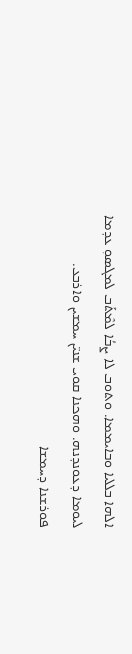ܐܠܗܐ ܒܠܠܝܐ ܘܒܐܝܡܡܐ. ܘܬܘܒ ܠܐ ܨܒܳܐ ܠܡܶܬܰܒ ܠܡܓܣܘ݂ ܥܕܡܐ ܠܝܘܡܐ ܕܥܘܢܕܢܗ. ܘܗܟܢܐ ܩܘܝ ܫܢܝ̈ܢ ܚܡܫܝܢ ܘܐܪܒܥ.
ܦܘܪܫܢܐ ܕܚܡܫܐ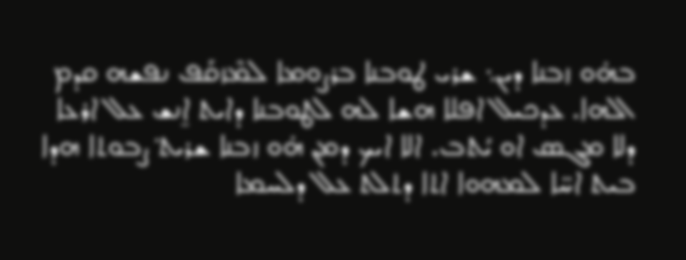ܒܗ̇ܘ ܙܒܢܐ ܕܝܢ܆ ܫܪܝ ܛܘܒܢܐ ܒܪܨܘܡܐ ܠܡܶܙܩܰܦ ܢܦܫܗ ܩܕܡ ܐܠܗܐ. ܥܕܟܝܠ ܐܦܠܐ ܗܫܐ ܠܗ ܠܛܘܒܢܐ ܕܐܝܬ ܐ̱ܢܫ ܥܠ ܐܪܥܐ ܕܠܐ ܡܓܣ ܐܘ ܝܳܬܒ. ܐܠܐ ܐܝܟ ܕܡ݂ܢ ܗ̇ܘ ܙܒܢܐ ܫܪܝܬ݀ ܨܒܘܬܐ ܗܕܐ ܒܝܬ ܐܚ̈ܐ ܠܡܗܘܐ ܐܬܐ ܕܬܠܬ ܥܠ ܕܠܚܡܐ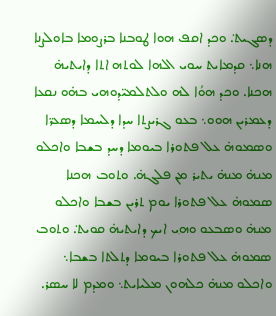ܕܣܓܝܬ݀. ܘܟܕ ܐܩܦ ܗܘܐ ܛܘܒܢܐ ܒܪܨܘܡܐ ܒܐܘܠܨܢܐ ܗܢܐ܆ ܩܕܡܐܝܬ ܚܘܝ ܐܠܗܐ ܠܘܬܗ ܐܬܐ ܕܐܝܬܝܗ̇ ܗܟܢܐ. ܘܟܕ ܗܘܳܐ ܠܗ ܘܠܬܠܡܝ̈ܕܘܗܝ ܒܗ̇ܘ ܢܩܥܐ ܕܥܡܪܝܢ ܗܘܘ܆ ܒܥܘ ܓܪܝܨܬܐ ܚܕܐ ܕܠܚܡܐ ܕܣܥܪ̈ܐ ܘܣܡܘܗ̇ ܥܠ ܦܬܘܪܐ ܒܝܘܡܐ ܕܚܕ ܒܫܒܐ ܘܐܟܠܘ ܡܢܗ̇ ܡܢܗ̇ ܝܬܝܪ ܡ݂ܢ ܦܠܓܗ̇. ܘܬܘܒ ܗܟܢܐ ܣܡܘܗ̇ ܥܠ ܦܬܘܪܐ ܝܘܡ ܬܪܝܢ ܒܫܒܐ ܘܐܟܠܘ ܡܢܗ̇ ܘܣܒܥܘ ܘܗ݂ܝ ܐܝܟ ܕܐܝܬܝܗ̇ ܩܘܝܬ݀. ܘܬܘܒ ܣܡܘܗ̇ ܥܠ ܦܬܘܪܐ ܒܝܘܡܐ ܕܬܠܬܐ ܒܫܒܐ܆ ܘܐܟܠܘ ܡܢܗ̇ ܟܠܗܘܢ ܡܠܝܐܝܬ܆ ܘܡܕܡ ܠܐ ܚܣܪ.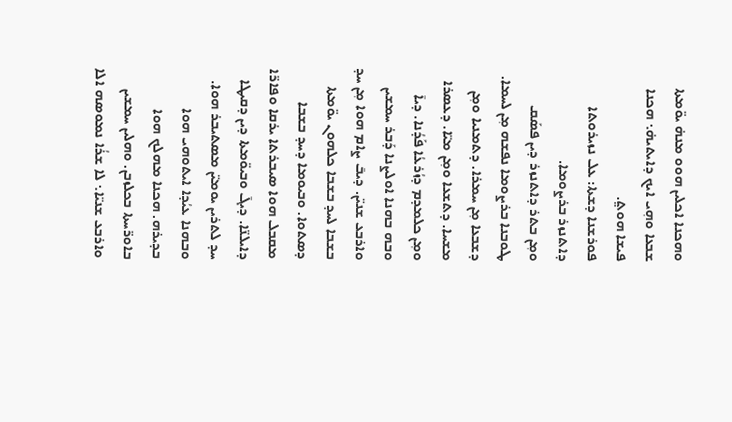ܘܗܟܢܐ ܐܟܠܝܢ ܗܘܘ ܡܢܗ̇ ܝܘ̈ܡܬܐ ܫܒܥܐ ܘܗ݂ܝ ܐܝܟ ܕܐܝܬܝܗ̇܆ ܗܟܢܐ ܦܝܫܐ ܗܘܬ݀.
ܦܘܪܫܢܐ ܕܫܬܐ: ܥܠ ܢܙܝܪܘܬܐ ܕܐܬܢܙܪ ܒܪܨܘܡܐ.
ܘܡ݂ܢ ܒܬܪ ܕܐܬܢܙܪ ܕܝܢ ܦܣܰܩ ܛܘܒܢܐ ܒܪܨܘܡܐ ܢܦܫܗ ܡ݂ܢ ܠܚܡܐ. ܕܫܒܥܐ ܡ݂ܢ ܚܡܪܐ. ܕܬܡܢܝܐ ܘܡ݂ܢ ܡܫܚܐ. ܕܬܫܥܐ ܘܡ݂ܢ ܡܝ̈ܐ. ܕܥܣܪܐ ܘܡ݂ܢ ܟܠܡܕܡ ܕܙܳܪܥܳܐ ܦܰܕܳܢܐ. ܕܝܐ̄ ܘܒܗ ܒܗܢܐ ܐܘܠܨܢܐ ܕܰܒܪ ܚܡܫܝܢ ܘܐܪܒܥ ܫܢܝ̈ܢ. ܕܝܒ̄ ܨܐܡ ܗܘܐ ܡ݂ܢ ܚܕ ܒܫܒܐ ܠܚܕ ܒܫܒܐ ܟܠܗܘܢ ܝܘ̈ܡܬܐ ܕܣܬܘܐ. ܘܒܝܘܡܐ ܕܚܕ ܒܫܒܐ ܡܩܒܠ ܗܘܐ ܣܝܒܪܬܐ ܝܪܩܐ ܘܦܐܪ̈ܐ ܕܐܝܠܢ̈ܐ. ܕܝܓ̄ ܘܒܝܘ̈ܡܬܐ ܕܝܢ ܕܩܝܛܐ ܚܕ ܠܬܪܝܢ ܝܘܡܝ̈ܢ ܡܣܬܝܒܪ ܗܘܐ. ܘܒܗܢܐ ܥܝܳܕܐ ܐܝܬܘܗܝ ܗܘܐ ܒܕܝܪܗ. ܗܟܢܐ ܡܗܠܟ ܗܘܐ ܒܐܘܪ̈ܚܬܐ ܒܟܠܙܒܢ. ܘܗܠܝܢ ܚܡܫܝܢ ܘܐܪܒܥ ܫܢܝ̈ܐ܆ ܠܐ ܫܪܳܐ ܢܡܘܣܗ ܐܠܐ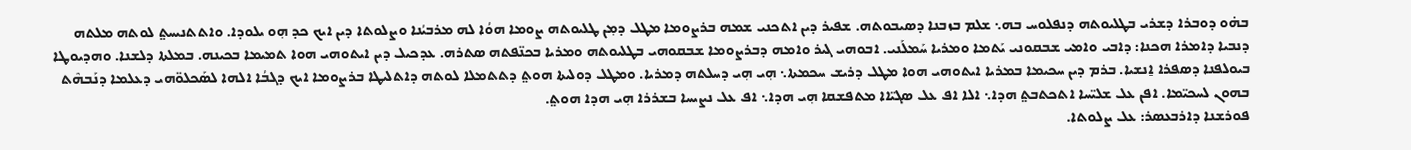ܒܗ̇ܘ ܕܘܒܪܐ ܕܫܪܝ ܒܛܠܝܘܬܗ ܕܢܦܠܘܚ ܒܗ܆ ܫܠܡ ܒܙܒܢܐ ܕܣܝܒܘܬܗ. ܫܦܝܪ ܕܝܢ ܐܬܟܢܝ ܫܡܗ ܒܪܨܘܡܐ ܡܛܠ ܕܡ݂ܢ ܛܠܝܘܬܗ ܨܘܡܐ ܗܘܳܐ ܠܗ ܡܪܒܝܳܢܐ ܘܨܠܘܬܐ ܕܝܢ ܐܝܟ ܟܕ ܗ݂ܘ ܝܠܘܕܐ. ܘܐܬܬܢܝܚܬ݀ ܠܘܬܗ ܡܠܬܗ ܕܢܒܝܐ ܕܐܡܪܐ ܗܟܢܐ: ܕܐܒܝ ܘܐܡܝ ܫܒܩܘܢܝ ܝܰܬܡܐ ܘܡܪܝܐ ܚܰܡܠܰܢܝ. ܐܒܘܗܝ ܓܝܪ ܘܐܡܗ ܕܒܪܨܘܡܐ ܫܒܩܘܗܝ ܒܛܠܝܘܬܗ ܘܡܪܝܐ ܒܟܢ̈ܦܬܗ ܣܬܪܗ. ܥܕܟܝܠ ܕܝܢ ܐܝܬܘܗܝ ܗܘܐ ܬܡܝܡܐ ܒܟܝܢܗ. ܒܡܠܬܐ ܕܠܫܢܐ. ܘܗܕܝܘܛܐ ܒܝܘܠܦܢܐ ܕܣܦܪܐ ܐ̱ܢܫܝܐ. ܒܪܡ ܕܝܢ ܚܟܝܡܐ ܒܡܪܝܐ ܐܝܬܘܗܝ ܗܘܐ ܡܛܠ ܕܪܝܫ ܚܟܡܬܐ܆ ܗ݂ܝ ܗ݂ܝ ܕܚܠܬܗ ܕܡܪܝܐ. ܘܡܛܠ ܕܘܠܝܬܐ ܗܘܬ݀ ܕܬܬܡܠܐ ܠܘܬܗ ܕܐܬܠܝܛܐ ܒܪܨܘܡܐ ܐܝܟ ܕܓܒܳܐ ܐܠܗܐ ܠܣܰܟܠܘ̈ܗܝ ܕܥܠܡܐ ܕܢܰܒܗܶܬ ܒܗܘܢ ܠܚܟܝ̈ܡܐ. ܐܦܢ ܥܠ ܫܠܝ̈ܚܐ ܐܬܟܬܒܬ݀ ܗܕܐ܆ ܐܠܐ ܐܦ ܥܠ ܣܓܝ̈ܐܐ ܡܬܦܫܩܐ ܗ݂ܝ ܗܕܐ܆ ܐܦ ܥܠ ܢܨܝܚܐ ܒܫܪܪܐ ܗ݂ܝ ܗܕܐ ܗܘܬ݀.
ܦܘܪܫܢܐ ܕܐܪܒܥܣܪ: ܥܠ ܨܠܘܬܐ.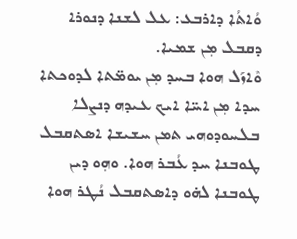ܘܳܐܬܳܐ ܕܐܪܒܥ: ܥܠ ܠܫܢܐ ܕܢܘܪܐ ܕܩܒܠ ܡ݂ܢ ܫܡܝܐ.
ܘܶܐܙܰܠ ܗܘܐ ܒܚܕ ܡ݂ܢ ܝܘܡ̈ܬܐ ܠܕܘܟܬܐ ܚܕܐ ܡ݂ܢ ܐܚ̈ܐ ܐܝܟ ܥܝܕܗ ܕܢܨܠܐ ܒܠܚܘܕܘܗܝ ܬܡܢ ܚܫܝܫܐ ܐܣܬܩܒܠ ܛܘܒܢܐ ܚܕ ܥܳܒܪ ܗܘܐ. ܘܗ݂ܘ ܕܝܢ ܛܘܒܢܐ ܠܗ̇ܘ ܕܐܣܬܩܒܠ ܢܳܛܪ ܗܘܐ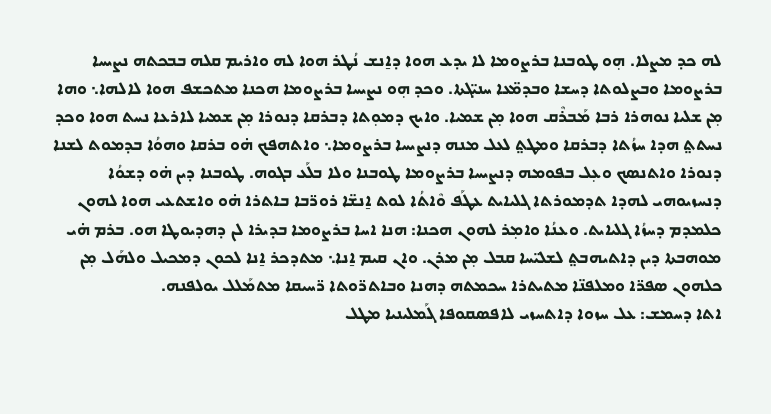ܠܗ ܟܕ ܡܨܠܐ. ܗ݂ܘ ܛܘܒܢܐ ܒܪܨܘܡܐ ܠܐ ܝܕܥ ܗܘܐ ܕܐ̱ܢܫ ܢܳܛܪ ܗܘܐ ܠܗ ܘܐܪܝܡ ܩܠܗ ܒܒܟܬܗ ܢܨܝܚܐ ܒܪܨܘܡܐ ܘܒܨܠܘܬܐ ܕܚܫܐ ܘܒܕܡ̈ܥܐ ܚܢܝ̈ܓܬܐ. ܘܟܕ ܗ݂ܘ ܢܨܝܚܐ ܒܪܨܘܡܐ ܗܟܢܐ ܡܬܟܫܦ ܗܘܐ ܠܐܠܗܐ܆ ܘܗܐ ܡ݂ܢ ܫܠܝܐ ܢܘܗܪܐ ܪܒܐ ܡܰܒܪܶܩ ܗܘܐ ܡ݂ܢ ܫܡܝܐ. ܘܐܝܟ ܕܡܘ݂ܬܐ ܕܒܪܩܐ ܕܢܘܪܐ ܡ݂ܢ ܫܡܝܐ ܠܐܪܥܐ ܢܚܬ ܗܘܐ ܘܟܕ ܢܚܬܬ݀ ܗܕܐ ܚܙܳܬܐ ܕܒܪܩܐ ܘܡܛܬ݀ ܠܥܠ ܡܢܗ ܕܢܨܝܚܐ ܒܪܨܘܡܐ܆ ܘܐܬܗܦܟ ܗ̇ܘ ܒܪܩܐ ܘܗܘܳܐ ܒܕܡܘܬ ܠܫܢܐ ܕܢܘܪܐ ܘܐܬܢܣܟ ܘܥ݂ܠ ܒܦܘܡܗ ܕܢܨܝܚܐ ܒܪܨܘܡܐ ܛܘܒܢܐ ܘܠܐ ܒܠܰܥ ܒܓܘܗ. ܛܘܒܢܐ ܕܝܢ ܗ̇ܘ ܕܫܘܳܐ ܕܢܚܙܝܘܗܝ ܠܗܕܐ ܬܕܡܘܪܬܐ ܓܠܝܐܝܬ ܥܛܰܦ ܘܶܐܬܳܐ ܠܘܬ ܐ̱ܢܫ̈ܐ ܪܘܪ̈ܒܐ ܒܐܬܪܐ ܗ̇ܘ ܘܐܫܬܥܝ ܗܘܐ ܠܗܘܢ ܟܠܡܕܡ ܕܚܙܳܐ ܓܠܝܐܝܬ. ܘܥܢܳܐ ܘܐܡ݂ܪ ܠܗܘܢ ܗܟܢܐ: ܗܢܐ ܐܚܐ ܒܪܨܘܡܐ ܒܕܝܪܐ ܠܢ ܕܗܕܝܘܛܐ ܗܘ. ܒܪܡ ܗ̇ܝ ܡܘܗܒܬܐ ܕܝܢ ܕܐܬܝܗܒܬ݀ ܠܫܠܝ̈ܚܐ ܩܒܠ ܡ݂ܢ ܡܪܢ. ܘܐܢ ܩܝܡ ܐ̱ܢܐ܆ ܡܬܕܟܪ ܐ̱ܢܐ ܠܟܘܢ ܕܡܟܝܠ ܘܠܗܰܠ ܡ݂ܢ ܟܠܗܘܢ ܣܦܪ̈ܐ ܘܡܠܦܢ̈ܐ ܡܬܝܬܪܐ ܚܟܡܬܗ ܕܗܢܐ ܘܒܐܬܪ̈ܘܬܐ ܪ̈ܚܝܩܐ ܡܬܡܰܠܠ ܝܘܠܦܢܗ.
ܐܬܐ ܕܚܡܫ: ܥܠ ܚܙܘܐ ܕܐܬܚܙܝ ܠܐܦܣܩܘܦܐ ܓܰܡܠܝܢܝܐ ܡܛܠ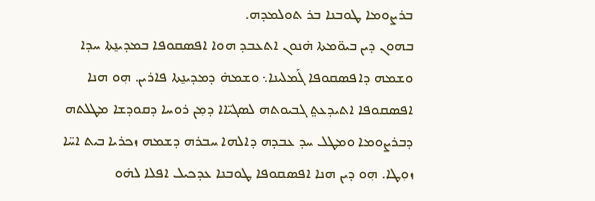ܒܪܨܘܡܐ ܛܘܒܢܐ ܒܪ ܬܘܠܡܕܗ.
ܒܗܘܢ ܕܝܢ ܒܝܘ̈ܡܬܐ ܗ̇ܢܘܢ ܐܬܥܒܕ ܗܘܐ ܐܦܣܩܘܦܐ ܒܡܕܝܢ̱ܬܐ ܚܕܐ ܘܫܡܗ ܕܐܦܣܩܘܦܐ ܓܰܡܠܝܢܐ܆ ܘܫܡܗ̇ ܕܡܕܝܢ̱ܬܐ ܦܐܪܝܢ. ܗ݂ܘ ܗܢܐ ܐܦܣܩܘܦܐ ܐܬܝܕܥܬ݀ ܓܒܝܘܬܗ ܠܣܓܝ̈ܐܐ ܕܡ݂ܢ ܪܘܚܐ ܕܩܘܕܫܐ ܡܛܠܬܗ ܕܒܪܨܘܡܐ ܘܡܛܠ ܚܕ ܥܒܕܗ ܕܐܠܗܐ ܚܒܪܗ ܕܫܡܗ ܙܟܪܝܐ ܒܝܬ ܐܚ̈ܐ ܙܘ݂ܛܐ. ܗ݂ܘ ܕܝܢ ܗܢܐ ܐܦܣܩܘܦܐ ܛܘܒܢܐ ܥܕܟܝܠ ܐܦܠܐ ܠܗ̇ܘ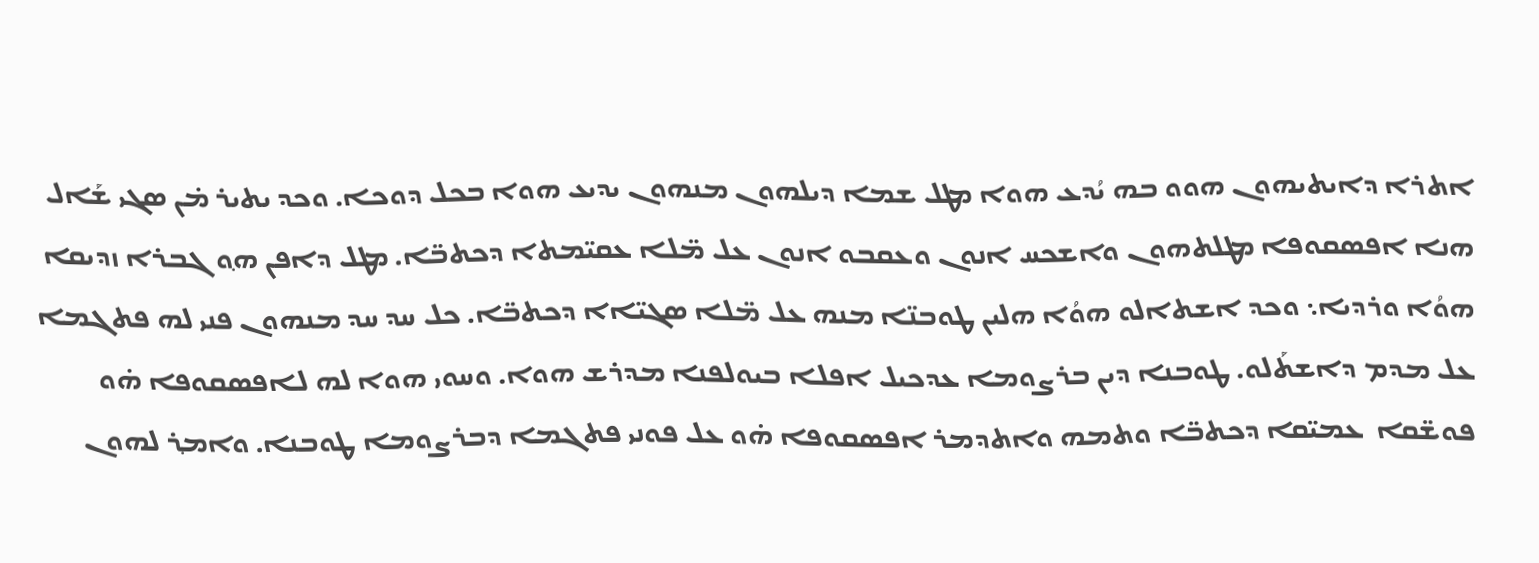ܐܬܪܐ ܕܐܝܬܝܗܘܢ ܗܘܘ ܒܗ ܝܳܕܥ ܗܘܐ ܡܛܠ ܫܡܐ ܕܝܠܗܘܢ ܡܢܗܘܢ ܝܕܝܥ ܗܘܐ ܒܟܠ ܕܘܟܐ. ܘܟܕ ܝܬܝܪ ܡ̇ܢ ܣܓܝ ܫܰܐܠ ܗܢܐ ܐܦܣܩܘܦܐ ܡܛܠܬܗܘܢ ܘܐܫܟܚ ܐܢܘܢ ܘܥܩܒܘ ܐܢܘܢ ܥܠ ܡ̈ܠܐ ܥܩܝ̈ܡܬܐ ܕܟܬܒ̈ܐ. ܡܛܠ ܕܐܦܢ ܗ݂ܘ ܓܒܪܐ ܙܕܝܩܐ ܗܘܳܐ ܘܪܕܝܐ܆ ܘܟܕ ܐܫܬܐܠܘ ܗܘܳܐ ܗܠܝܢ ܛܘܒܢ̈ܐ ܡܢܗ ܥܠ ܡ̈ܠܐ ܣܓܝ̈ܐܐ ܕܟܬܒ̈ܐ. ܟܠ ܚܕ ܚܕ ܡܢܗܘܢ ܦܢܝ ܠܗ ܦܬܓܡܐ ܥܠ ܡܕܡ ܕܐܫܬܰܠܘ. ܛܘܒܢܐ ܕܝܢ ܒܪܨܘܡܐ ܥܕܟܝܠ ܐܦܠܐ ܒܝܘܠܦܢܐ ܡܕܪܫ ܗܘܐ. ܘܚܘܝ ܗܘܐ ܠܗ ܠܐܦܣܩܘܦܐ ܗ̇ܘ ܦܘܫ̈ܩܐ  ܥܡܝ̈ܩܐ ܕܟܬܒ̈ܐ ܘܬܡܗ ܘܐܬܕܡܪ ܐܦܣܩܘܦܐ ܗ̇ܘ ܥܠ ܦܘܢܝ ܦܬܓܡܐ ܕܒܪܨܘܡܐ ܛܘܒܢܐ. ܘܐܡ݂ܪ ܠܗܘܢ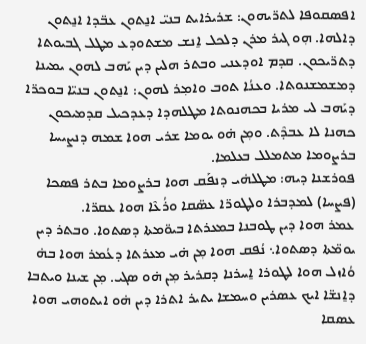ܐܦܣܩܘܦܐ ܠܬܪ̈ܝܗܘܢ: ܫܪܝܪܐܝܬ ܒܢܝ̈ ܐܢ̱ܬܘܢ ܥܒ̈ܕܐ ܐܢ̱ܬܘܢ ܕܐܠܗܐ. ܗ݂ܘ ܓܝܪ ܡܪܢ ܕܠܟܠ ܐ̱ܢܫ ܡܫܬܘܕܥ ܡܛܠ ܓܒܝܘܬܐ ܕܬܪ̈ܝܟܘܢ. ܩܕܡ ܐܘܕܥܢܝ ܘܒܬܪ ܗܠܝܢ ܕܝܢ ܝܰܗܒ ܠܗܘܢ ܝܡܝܢܐ ܕܡܫܡܫܢܘܬܐ. ܘܥܢܳܐ ܬܘܒ ܘܐܡ݂ܪ ܠܗܘܢ: ܐܢ̱ܬܘܢ ܒܢܝ̈ܐ ܒܘܟܪ̈ܐ ܕܝܰܗܒ ܠܝ ܡܪܝܐ ܒܟܗܢܘܬܐ ܡܛܠܗܕܐ ܕܥܕܟܝܠ ܩܕܡܝܟܘܢ ܟܗܢܐ ܠܐ ܥܒܕܶܬ. ܘܡ݂ܢ ܗ̇ܘ ܝܘܡܐ ܫܪܝ ܗܘܐ ܫܡܗ ܕܢܨܝܚܐ ܒܪܨܘܡܐ ܡܬܡܠܠ ܒܥܠܡܐ.
ܦܘܪܫܢܐ ܕܝܗ: ܡܛܠܗ̇ܝ ܕܢܦܰܩ ܗܘܐ ܒܪܨܘܡܐ ܒܬܪ ܦܣܟܐ (ܦܨܚܐ) ܠܡܕܒܪܐ ܘܠܛܘܪ̈ܐ ܥܣ̈ܩܐ ܘܪܳܥܶܐ ܗܘܐ ܥܩܪ̈ܐ.
ܥܡܪ ܗܘܐ ܕܝܢ ܛܘܒܢܐ ܒܡܥܪܬܐ ܒܝܘ̈ܡܬܐ ܕܣܬܘܐ. ܘܒܬܪ ܕܝܢ ܝܘܡ̈ܬܐ ܕܣܬܘܐ܆ ܢܳܦܩ ܗܘܐ ܡ݂ܢ ܗ̇ܝ ܡܥܪܬܐ ܕܥܳܡܪ ܗܘܐ ܒܗ̇ ܘܳܐܙܠ ܗܘܐ ܠܛܘܪܐ ܐ̱ܚܪܢܐ ܕܩܪܝܪ ܡ݂ܢ ܗ̇ܘ ܣܓܝ. ܡ݂ܢ ܫܝܢܐ ܘܝܬܒܐ ܕܐ̱ܢܫ̈ܐ ܐܝܟ ܥܣܪܝܢ ܘܚܡܫܐ ܝܬܝܪ ܐܬܪܐ ܕܝܢ ܗ̇ܘ ܐܝܬܘܗܝ ܗܘܐ ܥܣܩܐ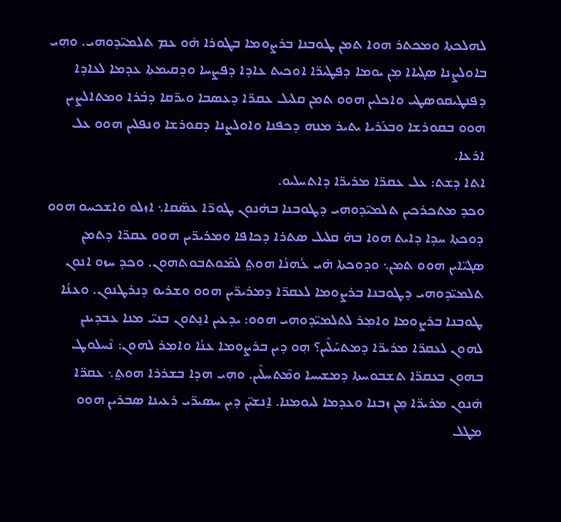ܠܗܠܟܬܐ ܘܡܟܬܪ ܗܘܐ ܬܡܢ ܛܘܒܢܐ ܒܪܨܘܡܐ ܒܛܘܪܐ ܗ̇ܘ ܥܡ ܬܠܡܝ̈ܕܘܗܝ. ܘܗ݂ܝ ܒܐܘܠܨܢܐ ܣܓܝܐܐ ܡ݂ܢ ܝܘܡܐ ܕܦܛܝܪ̈ܐ ܐܘܟܝܬ ܥܐܕܐ ܕܦܨܚܐ ܘܕܩܝܡܬܐ ܥܕܡܐ ܠܥܐܕܐ ܕܦܢܛܝܩܘܣܛܝ ܘܐܟܠܝܢ ܗܘܘ ܬܡܢ ܩܠܝܠ ܥܩܪ̈ܐ ܕܥܣܒܐ ܘܝܪ̈ܩܐ ܕܒܰܪܐ ܘܡܬܐܠܨܝܢ ܗܘܘ ܒܩܘܪܫܐ ܘܒܥܰܪܝܐ ܝܬܝܪ ܡܢܗ ܕܟܦܢܐ ܘܐܘܠܨܢܐ ܕܩܘܪܫܐ ܘܢܦܠܝܢ ܗܘܘ ܥܠ ܐܪܥܐ.
ܐܬܐ ܕܫܬ: ܥܠ ܥܩܪ̈ܐ ܡܪܝܪ̈ܐ ܕܐܬܚܠܝܘ.
ܘܟܕ ܡܬܟܪܟܝܢ ܬܠܡܝ̈ܕܘܗܝ ܕܛܘܒܢܐ ܒܗ̇ܢܘܢ ܛܘܪ̈ܐ ܥܣ̈ܩܐ܆ ܐܙܠܘ ܘܐܫܟܚܘ ܗܘܘ ܕܘܟܬܐ ܚܕܐ ܕܐܝܬ ܗܘܐ ܒܗ̇ ܩܠܝܠ ܣܬܪܐ ܕܟܐܦܐ ܘܡܪܝܪ̈ܝܢ ܗܘܘ ܥܩܪ̈ܐ ܕܬܡܢ ܣܓܝ̈ܐܝܢ ܗܘܘ ܬܡܢ܆ ܘܕܘܟܬܐ ܗ̇ܝ ܥܳܗܢܳܐ ܗܘܬ݀ ܠܡܰܘܬܒܘܬܗܘܢ. ܘܟܕ ܚܙܘ ܐܢܘܢ ܬܠܡܝ̈ܕܘܗܝ ܕܛܘܒܢܐ ܒܪܨܘܡܐ ܠܥܩܪ̈ܐ ܕܡܪܝܪ̈ܝܢ ܗܘܘ ܘܫܪܝܘ ܕܢܪܛܢܘܢ. ܘܥܢܳܐ ܛܘܒܢܐ ܒܪܨܘܡܐ ܘܐܡ݂ܪ ܠܬܠܡܝ̈ܕܘܗܝ ܗܘܘ: ܝܕܥܝܢ ܐܢ̱ܬܘܢ ܒܢܝ̈ ܡܢܐ ܥܒܕܝܢܢ ܠܗܘܢ ܠܥܩܪ̈ܐ ܡܪܝܪ̈ܐ ܕܡܬܚܰܠܶܝܢ؟ ܗ݂ܘ ܕܝܢ ܒܪܨܘܡܐ ܥܢܳܐ ܘܐܡ݂ܪ ܠܗܘܢ: ܢܶܚܠܘܛ ܒܗܘܢ ܒܥܩܪ̈ܐ ܬܫܒܘܚܬܐ ܕܡܫܝܚܐ ܘܡܶܬܚܠܶܝܢ. ܘܗ݂ܝ ܗܕܐ ܒܫܪܪܐ ܗܘܬ݀܆ ܥܩܪ̈ܐ ܗ̇ܢܘܢ ܡܪܝܪ̈ܐ ܡ݂ܢ ܙܒܢܐ ܘܥܕܡܐ ܠܝܘܡܢܐ. ܐ̱ܢܫܝ̈ܢ ܕܝܢ ܚܣܝܪ̈ܝ ܪܥܝܢܐ ܣܒܪܝܢ ܗܘܘ ܡܛܠ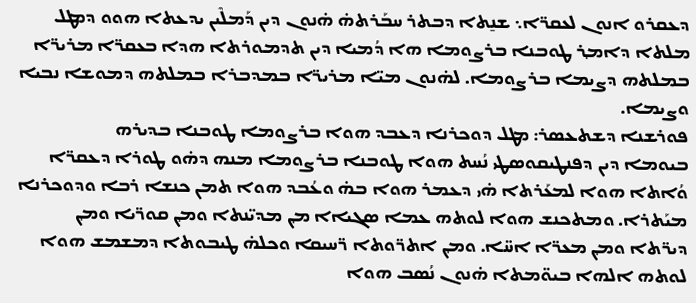ܕܥܩܪܘ ܐܢܘܢ ܠܥܩܪ̈ܐ܆ ܫܢ̱ܬܐ ܕܒܬܪ ܚܒܰܪܬܗ̇ ܗ̇ܢܘܢ ܕܝܢ ܕܰܡܠܶܝܢ ܝܕܥܬܐ ܗܘܘ ܕܡܛܠ ܡܠܬܐ ܕܐܡ݂ܪ ܛܘܒܢܐ ܒܪܨܘܡܐ ܗܐ ܕܳܡܝܐ ܕܝܢ ܬܕܡܘܪܬܐ ܗܕܐ ܒܥܩܪ̈ܐ ܡܪܝܪ̈ܐ ܒܡܠܬܗ ܕܨܝܡܐ ܒܪܨܘܡܐ. ܠܗ̇ܢܘܢ ܡܝ̈ܐ ܡܪܝܪ̈ܐ ܒܡܕܒܪܐ ܒܡܠܬܗ ܕܡܘܫܐ ܢܒܝܐ ܘܨܝܡܐ.
ܦܘܪܫܢܐ ܕܫܬܥܣܪ: ܡܛܠ ܕܘܟܪܢܐ ܕܥܒܕ ܗܘܐ ܒܪܨܘܡܐ ܛܘܒܢܐ ܒܕܝܪܗ
ܒܝܘܡܐ ܕܝܢ ܕܦܢܛܝܩܘܣܛܝ ܢܳܚܬ ܗܘܐ ܛܘܒܢܐ ܒܪܨܘܡܐ ܡܢܗ ܕܗ̇ܘ ܛܘܪܐ ܕܥܩܪ̈ܐ ܘܳܐܬܐ ܗܘܐ ܠܡܥܰܪܬܐ ܗ̇ܝ ܕܥܡܪ ܗܘܐ ܒܗ̇ ܘܥܳܒܕ ܗܘܐ ܬܡܢ ܟܢܫܐ ܪܒܐ ܘܕܘܟܪܢܐ ܡܝܰܬܪܐ. ܘܡܬܟܢܫ ܗܘܐ ܠܘܬܗ ܥܡܐ ܣܓܝܐܐ ܡ݂ܢ ܡܕܝ̈ܢܬܐ ܘܡ݂ܢ ܩܘܪ̈ܝܐ ܘܡ݂ܢ ܕܝܪ̈ܬܐ ܘܡ݂ܢ ܡܥܪ̈ܐ ܐܚ̈ܐ. ܘܡ݂ܢ ܐܬܪ̈ܘܬܐ ܪ̈ܚܝܩܐ ܘܟܠܗ̇ ܛܝܒܘܬܐ ܕܡܫܡܫ ܗܘܐ ܠܘܬܗ ܐܠܗܐ ܒܝܘ̈ܡܬܐ ܗ̇ܢܘܢ ܢܳܣܒ ܗܘܐ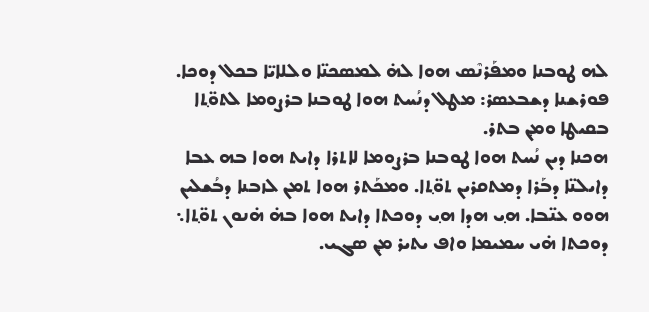ܠܗ ܛܘܒܢܐ ܘܡܦܰܪܢܶܣ ܗܘܐ ܠܗ̇ ܠܡܣܟܢ̈ܐ ܘܠܠܐܝ̈ܐ ܒܟܠ ܕܘܟܐ.
ܦܘܪܫܢܐ ܕܫܒܥܣܪ: ܡܛܠ ܕܢܳܚܬ ܗܘܐ ܛܘܒܢܐ ܒܪܨܘܡܐ ܠܬܘ݂̈ܬܐ ܒܩܝܛܐ ܘܡ݂ܢ ܒܬܪ.
ܗܟܢܐ ܕܝܢ ܢܳܚܬ ܗܘܐ ܛܘܒܢܐ ܒܪܨܘܡܐ ܠܐܬܪܐ ܕܐܝܬ ܗܘܐ ܒܗ ܥܒܐ ܕܐܝܠܢ̈ܐ ܕܒܰܪܐ ܕܡܬܩܪܝܢ ܬܘ݂̈ܬܐ. ܘܡܟܰܬܪ ܗܘܐ ܬܡܢ ܠܙܒܢܐ ܕܒܳܫܠܝܢ ܗܘܘ ܥܢ̈ܒܐ. ܗ݂ܝ ܗܕܐ ܗ݂ܝ ܕܘܟܬܐ ܕܐܝܬ ܗܘܐ ܒܗ̇ ܗ̇ܢܘܢ ܬܘ݂̈ܬܐ܆ ܕܘܟܬܐ ܗ̇ܝ ܚܡܝܡܐ ܘܐܦ ܝܬܝܪ ܡ݂ܢ ܣܓܝ.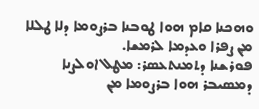ܘܗܟܢܐ ܩܐܡ ܗܘܐ ܛܘܒܢܐ ܒܪܨܘܡܐ ܕܠܐ ܛܠܠܐ ܡ݂ܢ ܨܦܪܐ ܘܥܕܡܐ ܠܪܡܫܐ.
ܦܘܪܫܢܐ ܕܬܡܢܬܥܣܪ: ܡܛܠ ܐܘܠܨܢܐ ܕܡܣܝܒܪ ܗܘܐ ܒܪܨܘܡܐ ܡ݂ܢ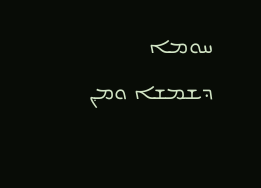ܚܘܡܐ ܕܫܡܫܐ ܘܡ݂ܢ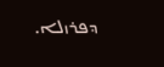ܕܦܪܙܠܐ.